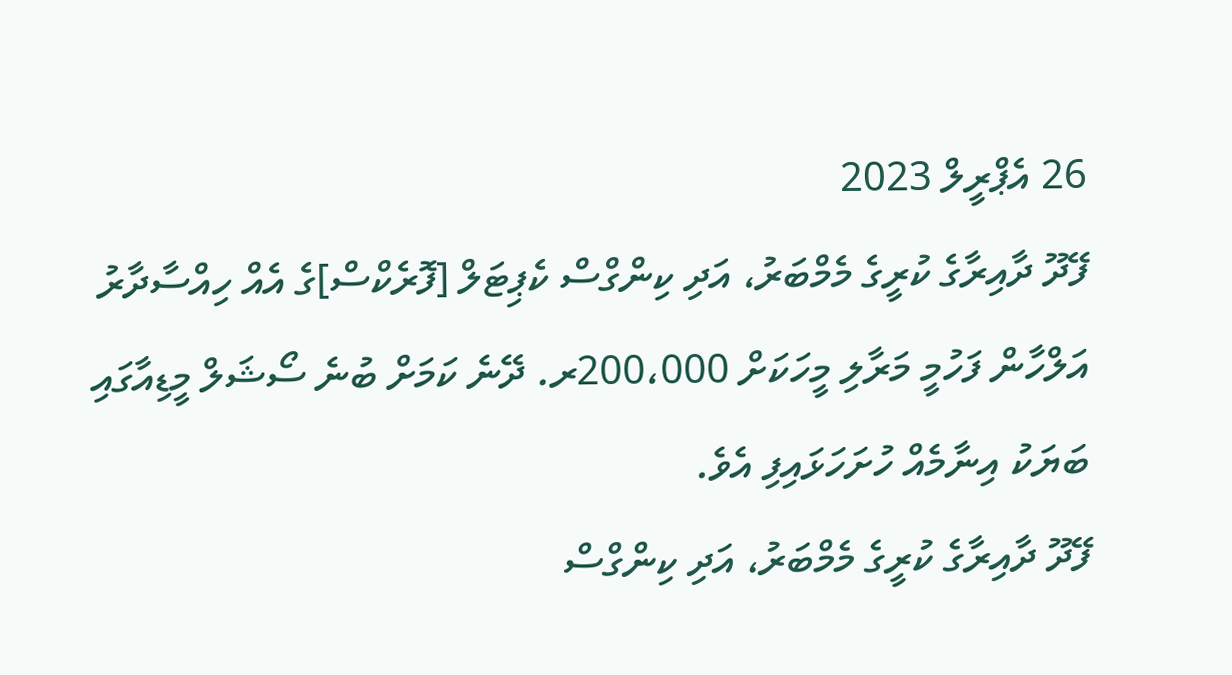26 އެޕްރީލް 2023
ފޭދޫ ދާއިރާގެ ކުރީގެ މެމްބަރު، އަދި ކިންގްސް ކެޕިޓަލް [ފޮރެކްސް]ގެ އެއް ހިއްސާދާރު އަލްހާން ފަހުމީ މަރާލި މީހަކަށް 200،000ރ. ދޭނެ ކަމަށް ބުނެ ސޯޝަލް މީޑިއާގައި ބަޔަކު އިނާމެއް ހުށަހަޅައިފި އެވެ.
ފޭދޫ ދާއިރާގެ ކުރީގެ މެމްބަރު، އަދި ކިންގްސް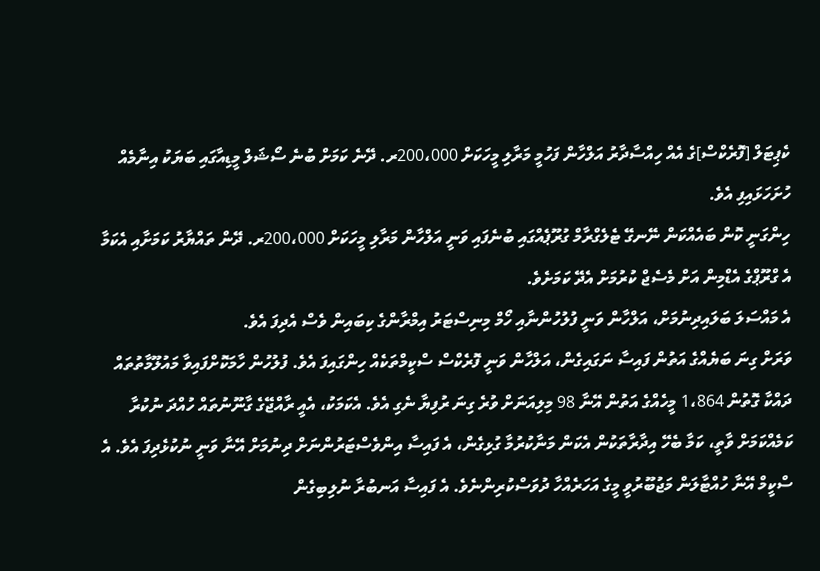ކެޕިޓަލް [ފޮރެކްސް]ގެ އެއް ހިއްސާދާރު އަލްހާން ފަހުމީ މަރާލި މީހަކަށް 200،000ރ. ދޭނެ ކަމަށް ބުނެ ސޯޝަލް މީޑިއާގައި ބަޔަކު އިނާމެއް ހުށަހަޅައިފި އެވެ.
ހިންގަނީ ކޮން ބައެއްކަން ނޭނގޭ ޓެލެގްރާމް ގުރޫޕެއްގައި ބުނެފައި ވަނީ އަލްހާން މަރާލި މީހަކަށް 200،000ރ. ދޭން ތައްޔާރު ކަމަށާއި އެކަމާ އެ ގްރޫޕްގެ އެޑްމިން އަށް މެސެޖް ކުރުމަށް އެދޭ ކަމަށެވެ.
އެ މައްސަލަ ބަލައިދިނުމަށް، އަލްހާން ވަނީ ފުލުހުންނާއި ހޯމް މިނިސްޓަރު އިމްރާންގެ ކިބައިން ވެސް އެދިފަ އެވެ.
ވަރަށް ގިނަ ބަޔެއްގެ އަތުން ފައިސާ ނަގައިގެން، އަލްހާން ވަނީ ފޮރެކްސް ސްކީމްތަކެއް ހިންގައިފަ އެވެ. ފުލުހުން ހާމަކޮށްފައިވާ މައުލޫމާތުތައް ދައްކާ ގޮތުން 1،864 މީހެއްގެ އަތުން އޭނާ 98 މިލިއަނަށް ވުރެ ގިނަ ރުފިޔާ ނެގި އެވެ. އެކަމަކު، އެއީ ރާއްޖޭގެ ގާނޫނުތައް ހުއްދަ ނުކުރާ ކަމެއްކަމަށް ވާތީ، ކަމާ ބެހޭ އިދާރާތަކުން އެކަން މަނާކުރުމާ ގުޅިގެން، އެ ފައިސާ އިންވެސްޓަރުންނަށް ދިނުމަށް އޭނާ ވަނީ ނުކުޅެދިފަ އެވެ. އެ ސްކީމް އޭނާ ހުއްޓާލަން މަޖުބޫރުވީ މީގެ އަހަރެއްހާ ދުވަސްކުރިންނެވެ. އެ ފައިސާ އަނބުރާ ނުލިބިގެން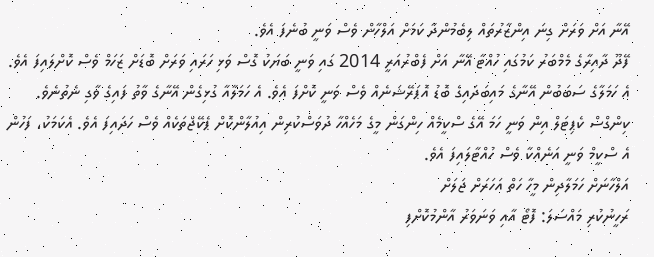އޭނާ އަށް ވަރަށް ގިނަ އިންޒާރުތައް ލިބެމުންދާ ކަމަށް އަލްހާން ވެސް ވަނީ ބުނެފަ އެވެ.
ފޭދޫ ދާއިރާގެ މެމްބަރު ކަމުގައި ހުއްޓާ އޭނާ އަށް ފެބްރުއަރީ 2014 ގައި ވަނީ ބަޔަކު ގޮސް ވަޅި ހަރައި ވަރަށް ބޮޑަށް ޒަހަމް ވެސް ކޮށްލައިފަ އެވެ. އެ ހަމަލާގެ ސަބަބުން އޭނާގެ މައިބަދައިގެ ބޮޑު އޮޕަރޭޝަނެއް ވެސް ވަނީ ކޮށްފަ އެވެ. އެ ހަމަލާއާ ގުޅިގެން އޭނާގެ ވާތު ފައިގެ ވާގި ނެތުނެވެ.
ކިންގްސް ކެޕިޓަލް އިން ވަނީ ހަމަ އޭގެ ސްކީމެއް ހިންގަން މީގެ މަހެއްހާ ދުވަސްކުރިން އިއުލާންކޮށް ޕެކޭޖްތަކެއް ވެސް ހަދައިފަ އެވެ. އެކަމަކު، ފަހުން އެ ސްކީމް ވަނީ އަނެއްކާ ވެސް ހުއްޓާލައިފަ އެވެ.
އަލްހާނަށް ހަމަލާދިން މީހާ ހަތް އަހަރަށް ޖަލަށް
ރަހީނުކުރި މައްސަލަ: ފޮޓޯ އާއި ވަނަވަރު އާންމުކޮށްފި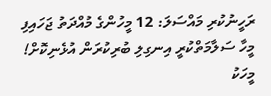ރަހީނުކުރި މައްސަލަ: 12 މީހުންގެ މުއްދަތު ޖަހައިފި
މީހާ ސަލާމަތްކުރީ އިނގިލި ބުރިކުރަން އުޅެނިކޮށް!
މީހަކު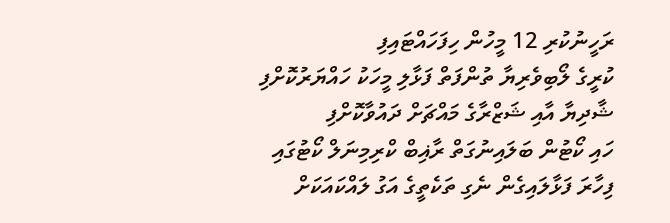ރަހީނުކުރި 12 މީހުން ހިފަހައްޓައިފި
ކުރީގެ ލޯބިވެރިޔާ ތުންފަތް ފަޅާލި މީހަކު ހައްޔަރުކޮށްފި
ޝާދިޔާ އާއި ޝަޒްރާގެ މައްޗަށް ދައުވާކޮށްފި
ހައި ކޯޓުން ބަލައިނުގަތް ރާޣިބް ކްރިމިނަލް ކޯޓުގައި
ފިހާރަ ފަޅާލައިގެން ނެގި ތަކެތީގެ އަގު ލައްކައަކަށް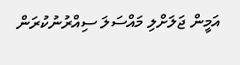އަމީން ޖަލަށްލި މައްސަލަ ސިއްރުނުކުރަން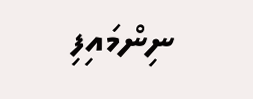ނިންމައިފި